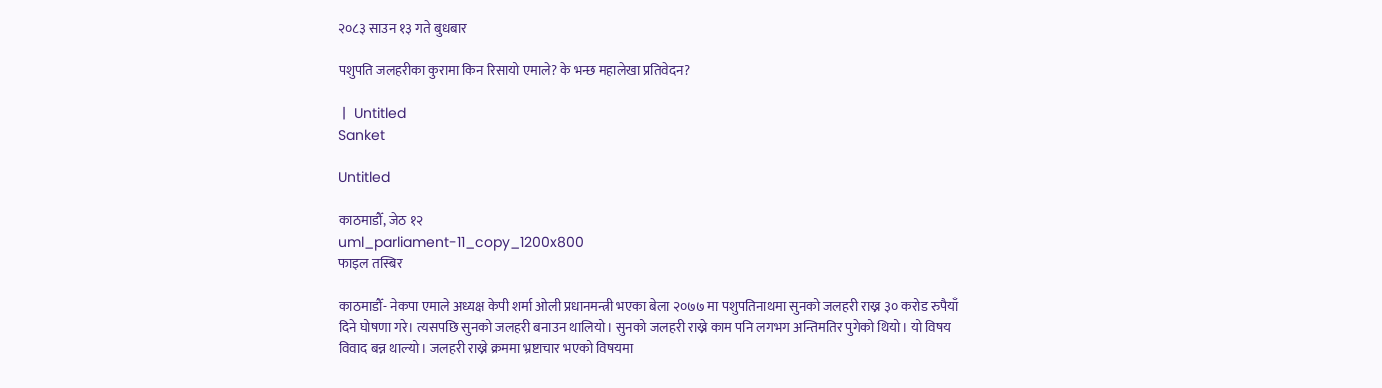२०८३ साउन १३ गते बुधबार

पशुपति जलहरीका कुरामा किन रिसायो एमाले? के भन्छ महालेखा प्रतिवेदन?

 |  Untitled
Sanket

Untitled

काठमाडौँ, जेठ १२
uml_parliament-11_copy_1200x800
फाइल तस्बिर

काठमाडौँ- नेकपा एमाले अध्यक्ष केपी शर्मा ओली प्रधानमन्त्री भएका बेला २०७७ मा पशुपतिनाथमा सुनको जलहरी राख्न ३० करोड रुपैयाँ दिने घोषणा गरे। त्यसपछि सुनको जलहरी बनाउन थालियो। सुनको जलहरी राख्ने काम पनि लगभग अन्तिमतिर पुगेको थियो। यो विषय विवाद बन्न थाल्यो। जलहरी राख्ने क्रममा भ्रष्टाचार भएको विषयमा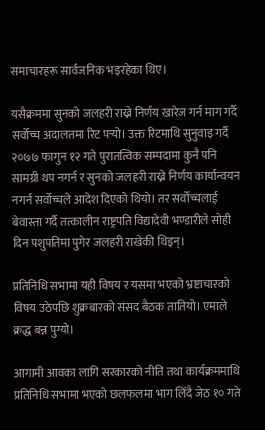समाचारहरू सार्वजनिक भइरहेका थिए।

यसैक्रममा सुनको जलहरी राख्ने निर्णय खारेज गर्न माग गर्दै सर्वोच्च अदालतमा रिट पर्‍यो। उक्त रिटमाथि सुनुवाइ गर्दै २०७७ फागुन १२ गते पुरातत्विक सम्पदामा कुनै पनि सामग्री थप नगर्न र सुनको जलहरी राख्ने निर्णय कार्यान्वयन नगर्न सर्वोच्चले आदेश दिएको थियो। तर सर्वोच्चलाई बेवास्ता गर्दै तत्कालीन राष्ट्रपति विद्यादेवी भण्डारीले सोही दिन पशुपतिमा पुगेर जलहरी राखेकी थिइन्।

प्रतिनिधि सभामा यही विषय र यसमा भएको भ्रष्टाचारको विषय उठेपछि शुक्रबारको संसद बैठक तातियो। एमाले क्रद्ध बन्न पुग्यो।

आगामी आवका लागि सरकारको नीति तथा कार्यक्रममाथि प्रतिनिधि सभामा भएको छलफलमा भाग लिँदै जेठ १० गते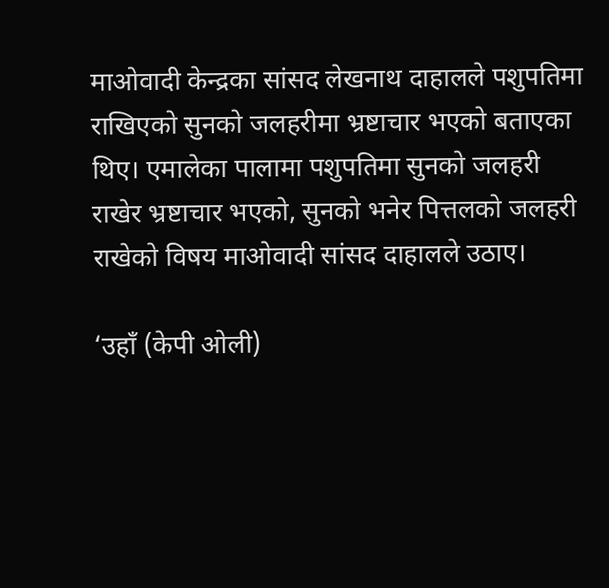माओवादी केन्द्रका सांसद लेखनाथ दाहालले पशुपतिमा राखिएको सुनको जलहरीमा भ्रष्टाचार भएको बताएका थिए। एमालेका पालामा पशुपतिमा सुनको जलहरी राखेर भ्रष्टाचार भएको, सुनको भनेर पित्तलको जलहरी राखेको विषय माओवादी सांसद दाहालले उठाए।

‘उहाँ (केपी ओली)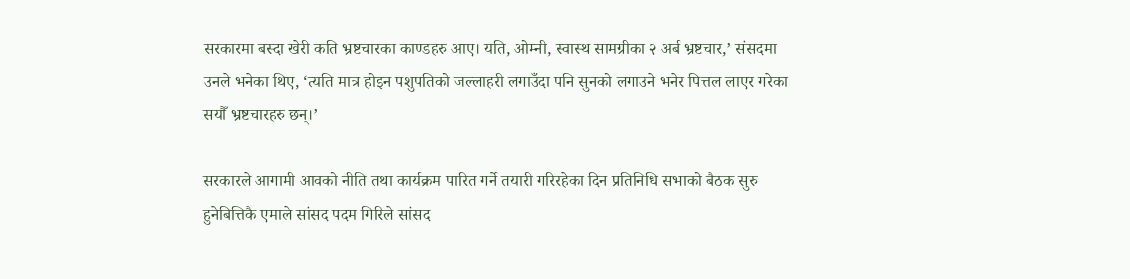सरकारमा बस्दा खेरी कति भ्रष्टचारका काण्डहरु आए। यति, ओम्नी, स्वास्थ सामग्रीका २ अर्ब भ्रष्टचार,’ संसदमा उनले भनेका थिए, ‘त्यति मात्र होइन पशुपतिको जल्लाहरी लगाउँदा पनि सुनको लगाउने भनेर पित्तल लाएर गरेका सयौँ भ्रष्टचारहरु छन्।’

सरकारले आगामी आवको नीति तथा कार्यक्रम पारित गर्ने तयारी गरिरहेका दिन प्रतिनिधि सभाको बैठक सुरु हुनेबित्तिकै एमाले सांसद पदम गिरिले सांसद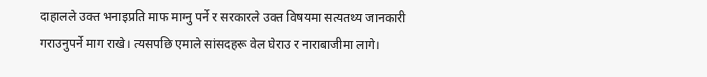दाहालले उक्त भनाइप्रति माफ माग्नु पर्ने र सरकारले उक्त विषयमा सत्यतथ्य जानकारी गराउनुपर्ने माग राखे। त्यसपछि एमाले सांसदहरू वेल घेराउ र नाराबाजीमा लागे।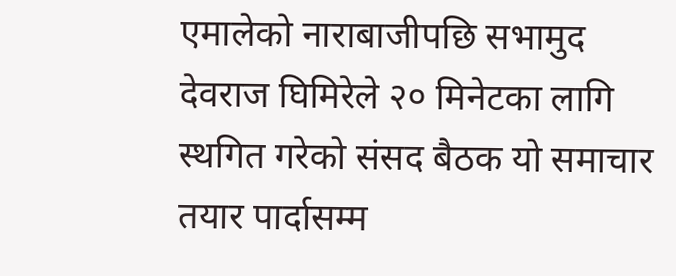एमालेको नाराबाजीपछि सभामुद देवराज घिमिरेले २० मिनेटका लागि स्थगित गरेको संसद बैठक यो समाचार तयार पार्दासम्म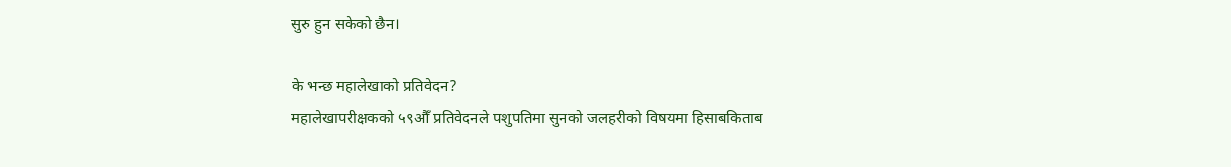सुरु हुन सकेको छैन।

के भन्छ महालेखाको प्रतिवेदन?
महालेखापरीक्षकको ५९औँ प्रतिवेदनले पशुपतिमा सुनको जलहरीको विषयमा हिसाबकिताब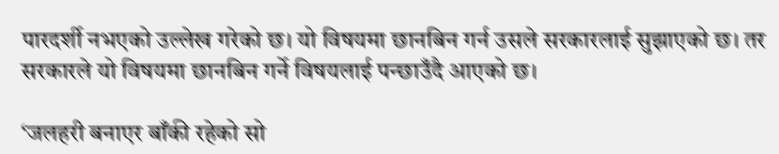पारदर्शी नभएको उल्लेख गरेको छ। यो विषयमा छानबिन गर्न उसले सरकारलाई सुझाएको छ। तर सरकारले यो विषयमा छानबिन गर्ने विषयलाई पन्छाउँदै आएको छ।

‘जलहरी बनाएर बाँकी रहेको सो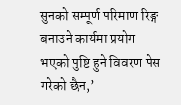सुनको सम्पूर्ण परिमाण रिङ्ग बनाउने कार्यमा प्रयोग भएको पुष्टि हुने विवरण पेस गरेको छैन,’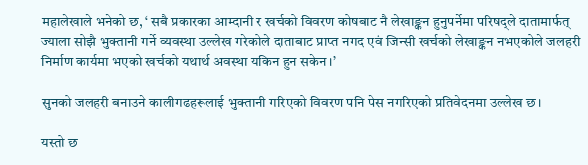महालेखाले भनेको छ, ‘ सबै प्रकारका आम्दानी र खर्चको विवरण कोषबाट नै लेखाङ्कन हुनुपर्नेमा परिषद्ले दातामार्फत् ज्याला सोझै भुक्तानी गर्ने व्यवस्था उल्लेख गरेकोले दाताबाट प्राप्त नगद एवं जिन्सी खर्चको लेखाङ्कन नभएकोले जलहरी निर्माण कार्यमा भएको खर्चको यथार्थ अवस्था यकिन हुन सकेन।’

सुनको जलहरी बनाउने कालीगढहरूलाई भुक्तानी गरिएको विवरण पनि पेस नगरिएको प्रतिवेदनमा उल्लेख छ।

यस्तो छ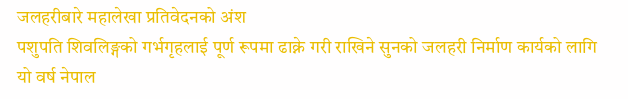जलहरीबारे महालेखा प्रतिवेदनको अंश
पशुपति शिवलिङ्गको गर्भगृहलाई पूर्ण रूपमा ढाक्ने गरी राखिने सुनको जलहरी निर्माण कार्यको लागि यो वर्ष नेपाल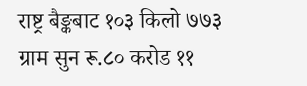राष्ट्र बैङ्कबाट १०३ किलो ७७३ ग्राम सुन रू.८० करोड ११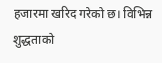हजारमा खरिद गरेको छ। विभिन्न शुद्धताको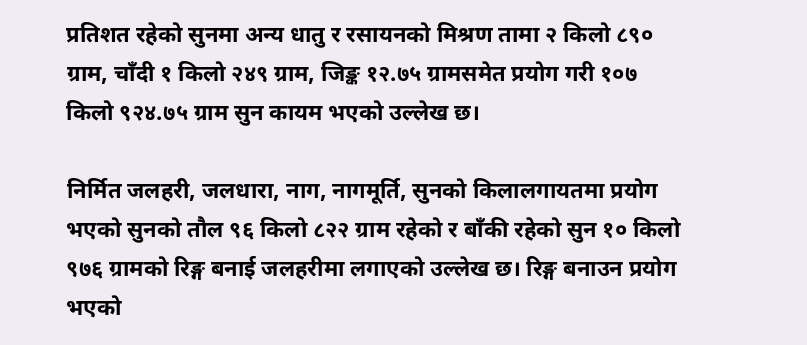प्रतिशत रहेको सुनमा अन्य धातु र रसायनको मिश्रण तामा २ किलो ८९० ग्राम, चाँदी १ किलो २४९ ग्राम, जिङ्क १२.७५ ग्रामसमेत प्रयोग गरी १०७ किलो ९२४.७५ ग्राम सुन कायम भएको उल्लेख छ।

निर्मित जलहरी, जलधारा, नाग, नागमूर्ति, सुनको किलालगायतमा प्रयोग भएको सुनको तौल ९६ किलो ८२२ ग्राम रहेको र बाँकी रहेको सुन १० किलो ९७६ ग्रामको रिङ्ग बनाई जलहरीमा लगाएको उल्लेख छ। रिङ्ग बनाउन प्रयोग भएको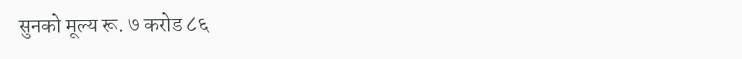सुनको मूल्य रू. ७ करोड ८६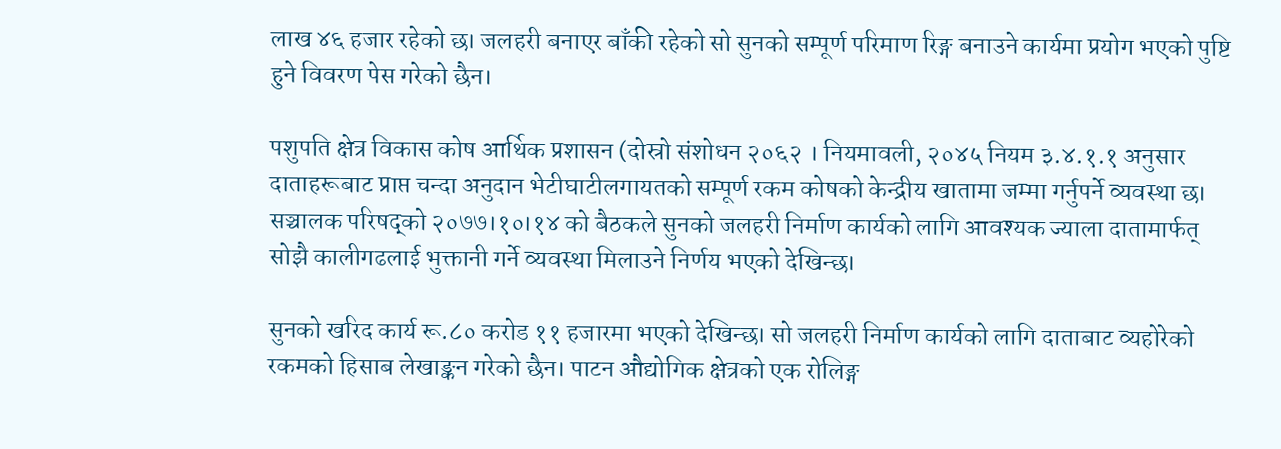लाख ४६ हजार रहेको छ। जलहरी बनाएर बाँकी रहेको सो सुनको सम्पूर्ण परिमाण रिङ्ग बनाउने कार्यमा प्रयोग भएको पुष्टि हुने विवरण पेस गरेको छैन।

पशुपति क्षेत्र विकास कोष आर्थिक प्रशासन (दोस्रो संशोधन २०६२ । नियमावली, २०४५ नियम ३.४.१.१ अनुसार दाताहरूबाट प्राप्त चन्दा अनुदान भेटीघाटीलगायतको सम्पूर्ण रकम कोषको केन्द्रीय खातामा जम्मा गर्नुपर्ने व्यवस्था छ। सञ्चालक परिषद्को २०७७।१०।१४ को बैठकले सुनको जलहरी निर्माण कार्यको लागि आवश्यक ज्याला दातामार्फत् सोझै कालीगढलाई भुक्तानी गर्ने व्यवस्था मिलाउने निर्णय भएको देखिन्छ।

सुनको खरिद कार्य रू.८० करोड ११ हजारमा भएको देखिन्छ। सो जलहरी निर्माण कार्यको लागि दाताबाट व्यहोरेको रकमको हिसाब लेखाङ्कन गरेको छैन। पाटन औद्योगिक क्षेत्रको एक रोलिङ्ग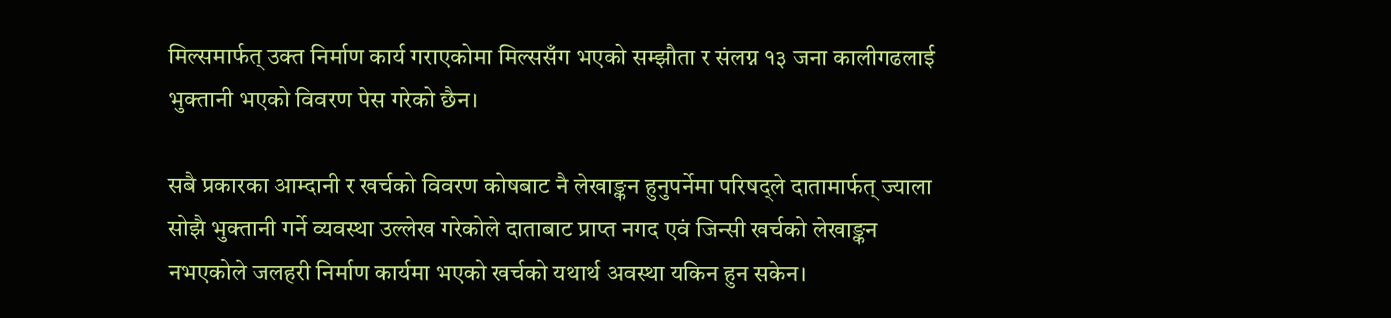मिल्समार्फत् उक्त निर्माण कार्य गराएकोमा मिल्ससँग भएको सम्झौता र संलग्न १३ जना कालीगढलाई भुक्तानी भएको विवरण पेस गरेको छैन।

सबै प्रकारका आम्दानी र खर्चको विवरण कोषबाट नै लेखाङ्कन हुनुपर्नेमा परिषद्ले दातामार्फत् ज्याला सोझै भुक्तानी गर्ने व्यवस्था उल्लेख गरेकोले दाताबाट प्राप्त नगद एवं जिन्सी खर्चको लेखाङ्कन नभएकोले जलहरी निर्माण कार्यमा भएको खर्चको यथार्थ अवस्था यकिन हुन सकेन।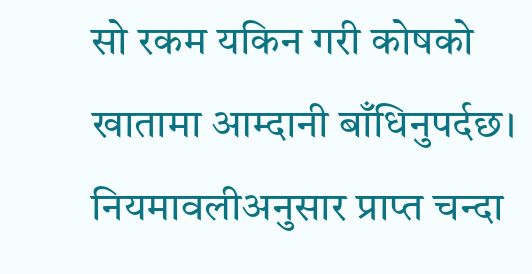सो रकम यकिन गरी कोषको खातामा आम्दानी बाँधिनुपर्दछ। नियमावलीअनुसार प्राप्त चन्दा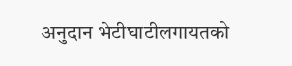अनुदान भेटीघाटीलगायतको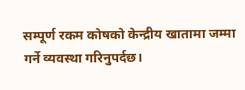सम्पूर्ण रकम कोषको केन्द्रीय खातामा जम्मा गर्ने व्यवस्था गरिनुपर्दछ।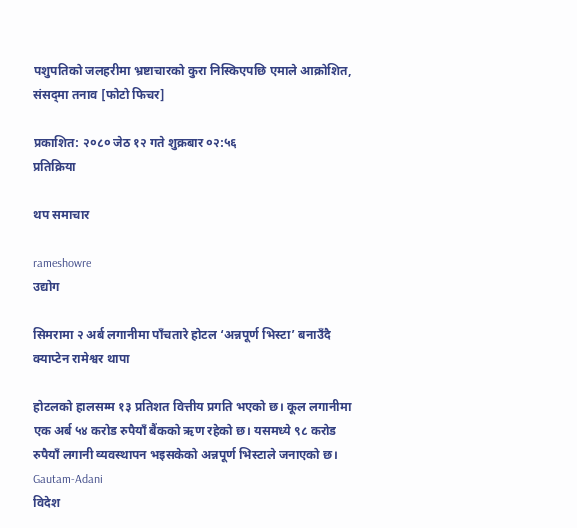पशुपतिको जलहरीमा भ्रष्टाचारको कुरा निस्किएपछि एमाले आक्रोशित, संसद्‍मा तनाव [फोटो फिचर]

प्रकाशित: २०८० जेठ १२ गते शुक्रबार ०२:५६
प्रतिक्रिया

थप समाचार

rameshowre
उद्योग

सिमरामा २ अर्ब लगानीमा पाँचतारे होटल ‘अन्नपूर्ण भिस्टा’ बनाउँदै क्याप्टेन रामेश्वर थापा

होटलको हालसम्म १३ प्रतिशत वित्तीय प्रगति भएको छ। कूल लगानीमा एक अर्ब ५४ करोड रुपैयाँ बैंकको ऋण रहेको छ। यसमध्ये ९८ करोड रुपैयाँ लगानी व्यवस्थापन भइसकेको अन्नपूर्ण भिस्टाले जनाएको छ।
Gautam-Adani
विदेश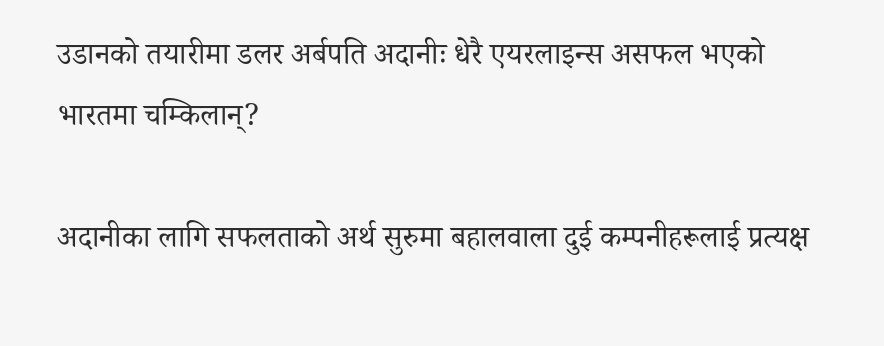उडानको तयारीमा डलर अर्बपति अदानीः धेरै एयरलाइन्स असफल भएको भारतमा चम्किलान्?

अदानीका लागि सफलताको अर्थ सुरुमा बहालवाला दुई कम्पनीहरूलाई प्रत्यक्ष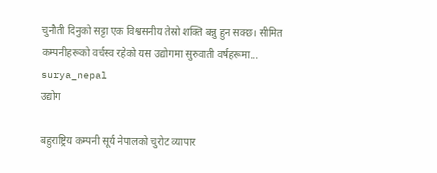चुनौती दिनुको सट्टा एक विश्वसनीय तेस्रो शक्ति बन्नु हुन सक्छ। सीमित कम्पनीहरूको वर्चस्व रहेको यस उद्योगमा सुरुवाती वर्षहरूमा...
surya_nepal
उद्योग

बहुराष्ट्रिय कम्पनी सूर्य नेपालको चुरोट व्यापार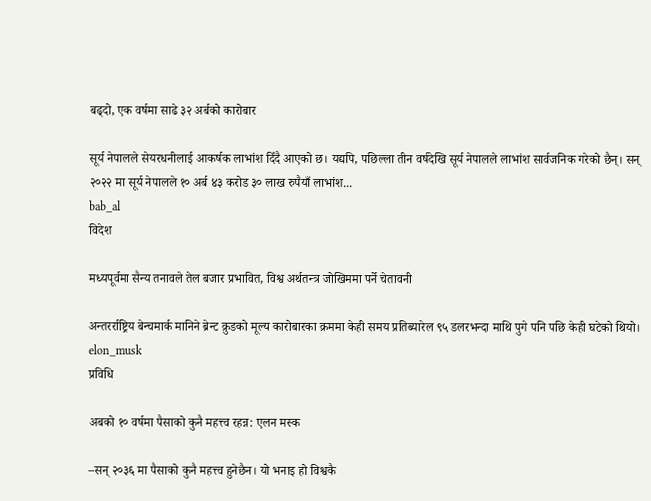बढ्दो, एक वर्षमा साढे ३२ अर्बको कारोबार

सूर्य नेपालले सेयरधनीलाई आकर्षक लाभांश दिँदै आएको छ। यद्यपि, पछिल्ला तीन वर्षदेखि सूर्य नेपालले लाभांश सार्वजनिक गरेको छैन्। सन् २०२२ मा सूर्य नेपालले १० अर्ब ४३ करोड ३० लाख रुपैयाँ लाभांश...
bab_al
विदेश

मध्यपूर्वमा सैन्य तनावले तेल बजार प्रभावित, विश्व अर्थतन्त्र जोखिममा पर्ने चेतावनी

अन्तरर्राष्ट्रिय बेन्चमार्क मानिने ब्रेन्ट क्रुडको मूल्य कारोबारका क्रममा केही समय प्रतिब्यारेल ९५ डलरभन्दा माथि पुगे पनि पछि केही घटेको थियो।
elon_musk
प्रविधि

अबको १० वर्षमा पैसाको कुनै महत्त्व रहन्न: एलन मस्क

–सन् २०३६ मा पैसाको कुनै महत्त्व हुनेछैन। यो भनाइ हो विश्वकै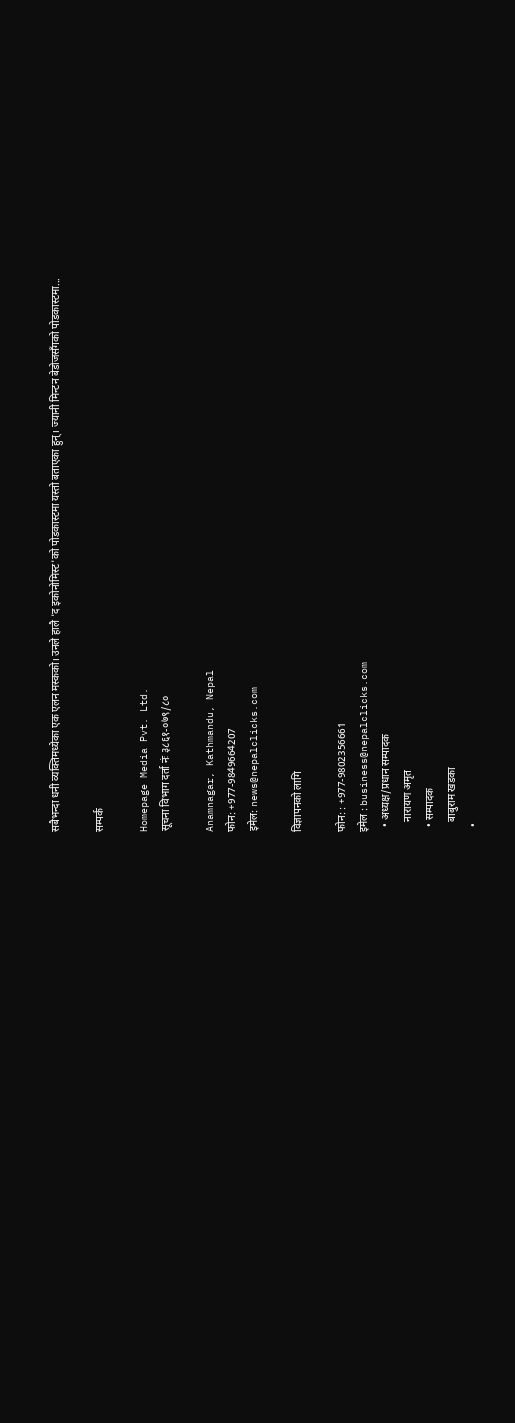सबैभन्दा धनी व्यक्तिमध्येका एक एलन मस्कको। उनले हालै 'द इकोनोमिस्ट'को पोडकास्टमा यस्तो बताएका हुन्। ज्यानी मिन्टन बेडोजसँगको पोडकास्टमा...

सम्पर्क

Homepage Media Pvt. Ltd.
सूचना विभाग दर्ता नंः ३८६१-०७९/८०

Anamnagar, Kathmandu, Nepal
फोन: +977-9849664207
इमेल: news@nepalclicks.com

विज्ञापनको लागि

फोन: : +977-9802356661
इमेल : business@nepalclicks.com
  • अध्यक्ष/प्रधान सम्पादक
    नारायण अमृत
  • सम्पादक
    बाबुराम खडका
  •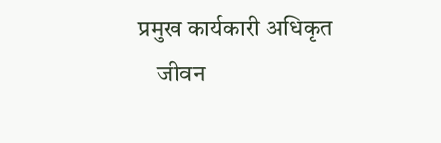प्रमुख कार्यकारी अधिकृत
    जीवन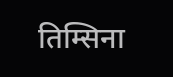तिम्सिना